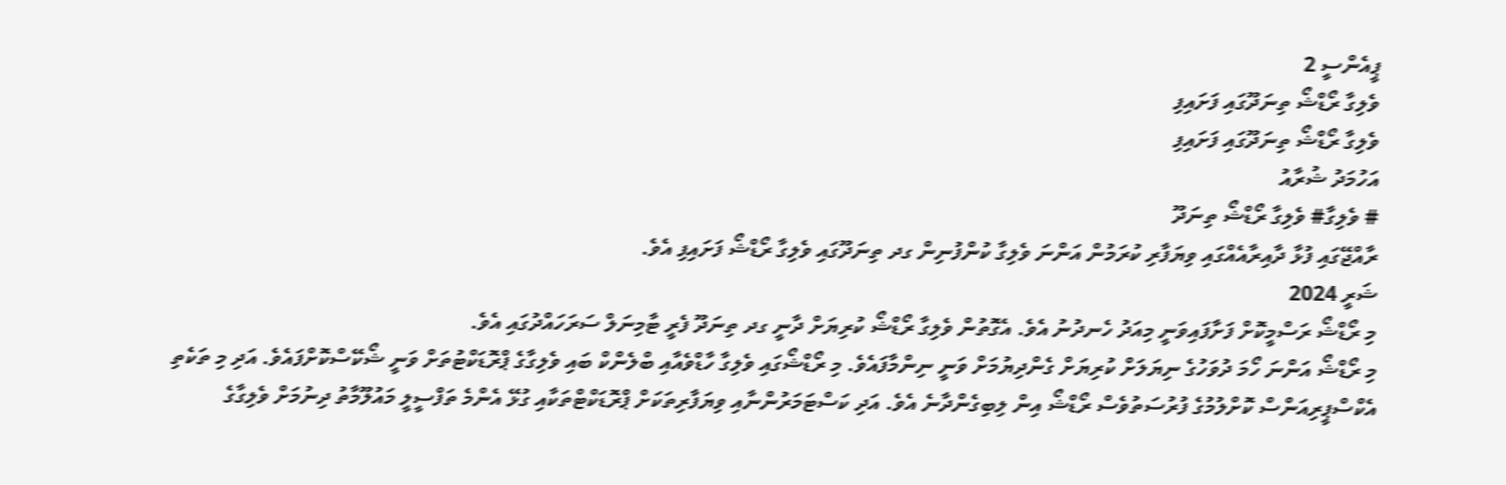ޕީއެންސީ 2
ވެލިގާ ރޯޑްޝޯ ތިނަދޫގައި ފަށައިފި
ވެލިގާ ރޯޑްޝޯ ތިނަދޫގައި ފަށައިފި
އަހުމަދު ޝުރާއު
# ވެލިގާ# ވެލިގާ ރޯޑްޝޯ ތިނަދޫ
ރާއްޖޭގައި ފުޅާ ދާއިރާއެއްގައި ވިޔަފާރި ކުރަމުން އަންނަ ވެލިގާ ކުންފުނިން ގދ ތިނަދޫގައި ވެލިގާ ރޯޑްޝޯ ފަށައިފި އެވެ.
ޝަރީ 2024
މި ރޯޑްޝޯ ރަސްމީކޮށް ފަށާފައިވަނީ މިއަދު ހެނދުނު އެވެ. އެގޮތުން ވެލިގާ ރޯޑްޝޯ ކުރިޔަށް ދާނީ ގދ ތިނަދޫ ފެރީ ޓާމިނަލް ސަރަހައްދުގައި އެވެ.
މި ރޯޑްޝޯ އަންނަ ހޯމަ ދުވަހުގެ ނިޔަލަށް ކުރިޔަށް ގެންދިޔުމަށް ވަނީ ނިންމާފައެވެ. މި ރޯޑްޝޯގައި ވެލިގާ ހާޑްވެއާއި ބްލެންކް ބައި ވެލިގާގެ ޕްރޮޑަކްޓުތަށް ވަނީ ޝޯކޭސްކޮށްފައެވެ. އަދި މި ތަކެތި އެކްސްޕީރިއަންސް ކޮށްލުމުގެ ފުރުސަތުވެސް ރޯޑްޝޯ އިން ލިބިގެންދާނެ އެވެ. އަދި ކަސްޓަމަރުންނާއި ވިޔަފާރިތަކަށް ޕްރޮޑަކްޓްތަކާއި ގުޅޭ އެންމެ ތަފްސީލީ މައުލޫމާތު ދިނުމަށް ވެލިގާގެ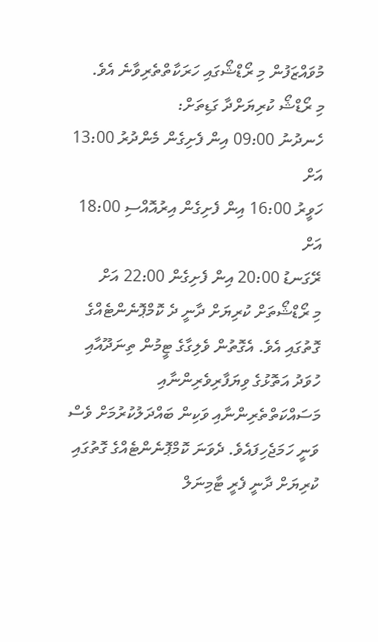މުވައްޒަފުން މި ރޯޑްޝޯގައި ހަރަކާތްތެރިވާނެ އެވެ.
މި ރޯޑްޝޯ ކުރިޔަށްދާ ގަޑިތަށް:
ހެނދުނު 09:00 އިން ފެށިގެން މެންދުރު 13:00 އަށް
ހަވީރު 16:00 އިން ފެށިގެން އިރުއޮއްސި 18:00 އަށް
ރޭގަނޑު 20:00 އިން ފެށިގެން 22:00 އަށް
މި ރޯޑްޝޯތަށް ކުރިޔަށް ދާނީ ދެ ކޮމްޕޮނެންޓެއްގެ ގޮތުގައި އެވެ. އެގޮތުން ވެލިގާގެ ޓީމުން ތިނަދޫއާއި ހުވަދު އަތޮޅުގެ ވިޔަފާރިވެރިންނާއި މަސައްކަތްތެރިންނާއި ވަކިން ބައްދަލުކުރުމަށް ވެސް ވަނީ ހަމަޖެހިފައެވެ. ދެވަނަ ކޮމްޕޮނެންޓެއްގެ ގޮތުގައި ކުރިޔަށް ދާނީ ފެރީ ޓާމިނަލް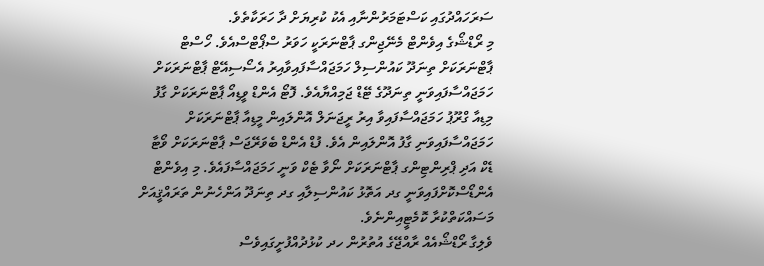ސަރަހައްދުގައި ކަސްޓަމަރުންނާއި އެކު ކުރިޔަށް ދާ ހަރަކާތެވެ.
މި ރޯޑްޝޯގެ އިވެންޓް މެނޭޖިންގ ޕާޓްނަރަކީ ހަވަރު ސްޕޯޓްސްއެވެ. ހޯސްޓް ޕާޓްނަރަކަށް ތިނަދޫ ކައުންސިލް ހަމަޖައްސާފައިވާއިރު އެސޯސިއޭޓް ޕާޓްނަރަކަށް ހަމަޖައްސާފައިވަނީ ތިނަދޫގެ ޓޭޑް ޖަމިއްޔާއެވެ. ފޮޓޯ އެންޑް ވީޑިއޯ ޕާޓްނަރަކަށް ގާފު މިޑިއާ ގްރޫޕު ހަމަޖައްސާފައިވާ އިރު ރީޖަނަލް އޮންލައިން މީޑިއާ ޕާޓްނަރަކަށް ހަމަޖައްސާފައިވަނި ގާފު އޮންލައިން އެވެ. ފުޑް އެންޑް ބެވަރޭޖަސް ޕާޓްނަރަކަށް ވޯޓާ ޑެކް އަދި ޕްރިންޓިންގ ޕާޓްނަރަކަށް ނޯވާ ޓެކް ވަނީ ހަމަޖައްސާފައެވެ. މި އިވެންޓް އެންޑޯސްކޮށްފައިވަނީ ގދ އަތޮޅު ކައުންސިލާއި ގދ ތިނަދޫ އަންހެނުން ތަރައްޤީއަށް މަސައްކަތްކުރާ ކޮމެޓީއިންނެވެ.
ވެލިގާ ރޯޑްޝޯއެއް ރާއްޖޭގެ އުތުރުން ހދ ކުޅުދުއްފުށީގައިވެސް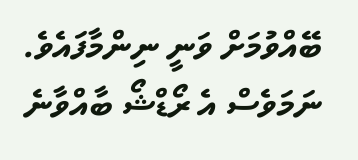ބޭއްވުމަށް ވަނީ ނިންމާފައެވެ. ނަމަވެސް އެ ރޯޑްޝޯ ބާއްވާނެ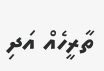ތާރީހެއް އަދި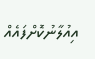އިއުލާނުކޮށްފައެއް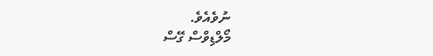ނުވެއެވެ.
މޯލްޑިވްސް ގޭސް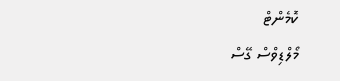ކޮމެންޓް
މޯލްޑިވްސް ގޭސް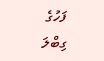ފަހުގެ
ގިބްލަ